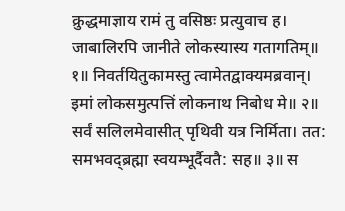क्रुद्धमाज्ञाय रामं तु वसिष्ठः प्रत्युवाच ह। जाबालिरपि जानीते लोकस्यास्य गतागतिम्॥ १॥ निवर्तयितुकामस्तु त्वामेतद्वाक्यमब्रवान्। इमां लोकसमुत्पत्तिं लोकनाथ निबोध मे॥ २॥ सर्वं सलिलमेवासीत् पृथिवी यत्र निर्मिता। तत: समभवद्ब्रह्मा स्वयम्भूर्दैवतै: सह॥ ३॥ स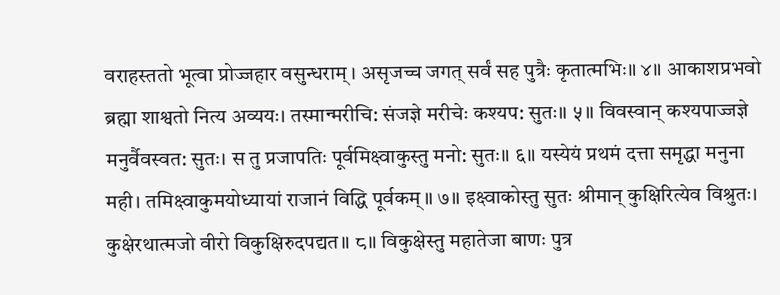वराहस्ततो भूत्वा प्रोज्जहार वसुन्धराम्। असृजच्च जगत् सर्वं सह पुत्रैः कृतात्मभिः॥ ४॥ आकाशप्रभवो ब्रह्मा शाश्वतो नित्य अव्ययः। तस्मान्मरीचि: संजज्ञे मरीचेः कश्यप: सुतः॥ ५॥ विवस्वान् कश्यपाज्जज्ञे मनुर्वैवस्वत: सुतः। स तु प्रजापतिः पूर्वमिक्ष्वाकुस्तु मनो: सुतः॥ ६॥ यस्येयं प्रथमं दत्ता समृद्धा मनुना मही। तमिक्ष्वाकुमयोध्यायां राजानं विद्धि पूर्वकम्॥ ७॥ इक्ष्वाकोस्तु सुतः श्रीमान् कुक्षिरित्येव विश्रुतः। कुक्षेरथात्मजो वीरो विकुक्षिरुदपद्यत॥ ८॥ विकुक्षेस्तु महातेजा बाणः पुत्र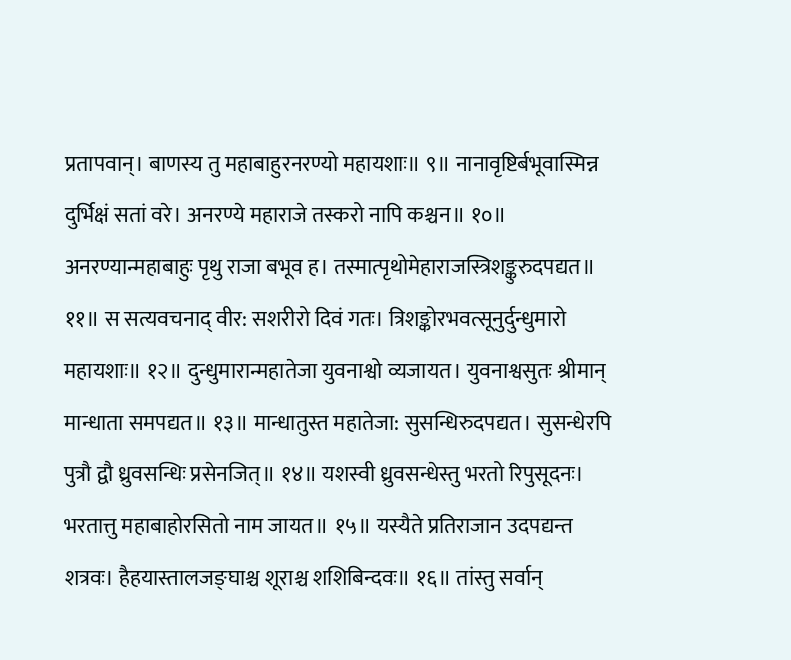प्रतापवान्। बाणस्य तु महाबाहुरनरण्यो महायशाः॥ ९॥ नानावृष्टिर्बभूवास्मिन्न दुर्भिक्षं सतां वरे। अनरण्ये महाराजे तस्करो नापि कश्चन॥ १०॥ अनरण्यान्महाबाहुः पृथु राजा बभूव ह। तस्मात्पृथोमेहाराजस्त्रिशङ्कुरुदपद्यत॥ ११॥ स सत्यवचनाद् वीर: सशरीरो दिवं गतः। त्रिशङ्कोरभवत्सूनुर्दुन्धुमारो महायशाः॥ १२॥ दुन्धुमारान्महातेजा युवनाश्वो व्यजायत। युवनाश्वसुतः श्रीमान् मान्धाता समपद्यत॥ १३॥ मान्धातुस्त महातेजा: सुसन्धिरुदपद्यत। सुसन्धेरपि पुत्रौ द्वौ ध्रुवसन्धिः प्रसेनजित्॥ १४॥ यशस्वी ध्रुवसन्धेस्तु भरतो रिपुसूदनः। भरतात्तु महाबाहोरसितो नाम जायत॥ १५॥ यस्यैते प्रतिराजान उदपद्यन्त शत्रवः। हैहयास्तालजङ्घाश्च शूराश्च शशिबिन्दवः॥ १६॥ तांस्तु सर्वान्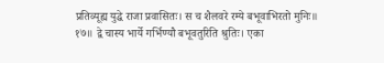प्रतिव्यूह्य युद्धे राजा प्रवासितः। स च शैलवरे रम्ये बभूवाभिरतो मुनिः॥ १७॥ द्वे चास्य भार्ये गर्भिण्यौ बभूवतुरिति श्रुतिः। एका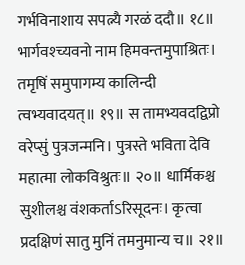गर्भविनाशाय सपत्न्यै गरळं ददौ॥ १८॥ भार्गवश्च्यवनो नाम हिमवन्तमुपाश्रितः। तमृषिं समुपागम्य कालिन्दी त्वभ्यवादयत्॥ १९॥ स तामभ्यवदद्विप्रो वरेप्सुं पुत्रजन्मनि। पुत्रस्ते भविता देवि महात्मा लोकविश्रुतः॥ २०॥ धार्मिकश्च सुशीलश्च वंशकर्ताऽरिसूदनः। कृत्वा प्रदक्षिणं सातु मुनिं तमनुमान्य च॥ २१॥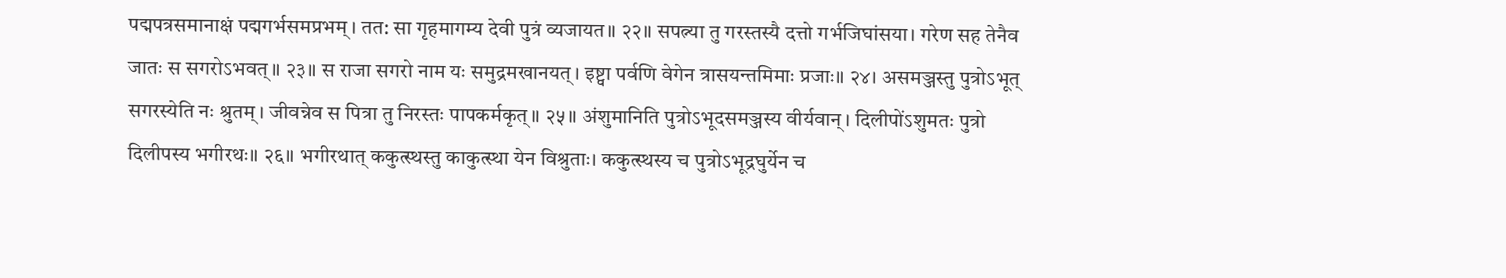पद्मपत्रसमानाक्षं पद्मगर्भसमप्रभम्। तत: सा गृहमागम्य देवी पुत्रं व्यजायत॥ २२॥ सपत्न्या तु गरस्तस्यै दत्तो गर्भजिघांसया। गरेण सह तेनैव जातः स सगरोऽभवत्॥ २३॥ स राजा सगरो नाम यः समुद्रमखानयत्। इष्ट्वा पर्वणि वेगेन त्रासयन्तमिमाः प्रजाः॥ २४। असमञ्जस्तु पुत्रोऽभूत् सगरस्येति नः श्रुतम्। जीवन्नेव स पित्रा तु निरस्तः पापकर्मकृत्॥ २५॥ अंशुमानिति पुत्रोऽभूदसमञ्जस्य वीर्यवान्। दिलीपोंऽशुमतः पुत्रो दिलीपस्य भगीरथः॥ २६॥ भगीरथात् ककुत्स्थस्तु काकुत्स्था येन विश्रुताः। ककुत्स्थस्य च पुत्रोऽभूद्रघुर्येन च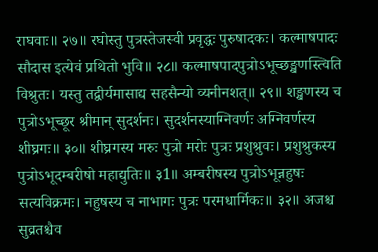राघवाः॥ २७॥ रघोस्तु पुत्रस्तेजस्वी प्रवृद्धः पुरुषादकः। कल्माषपादः सौदास इत्येवं प्रथितो भुवि॥ २८॥ कल्माषपादपुत्रोऽभूच्छङ्खणस्त्विति विश्रुतः। यस्तु तद्वीर्यमासाद्य सहसैन्यो व्यनीनशत्॥ २९॥ शङ्खणस्य च पुत्रोऽभूच्छूर श्रीमान् सुदर्शनः। सुदर्शनस्याग्निवर्णः अग्निवर्णस्य शीघ्रगः॥ ३०॥ शीघ्रगस्य मरुः पुत्रो मरोः पुत्रः प्रशुश्रुवः। प्रशुश्रुकस्य पुत्रोऽभूदम्बरीषो महाद्युतिः॥ ३1॥ अम्बरीषस्य पुत्रोऽभून्नहुषः सत्यविक्रमः। नहुषस्य च नाभागः पुत्रः परमधार्मिकः॥ ३२॥ अजश्च सुव्रतश्चैव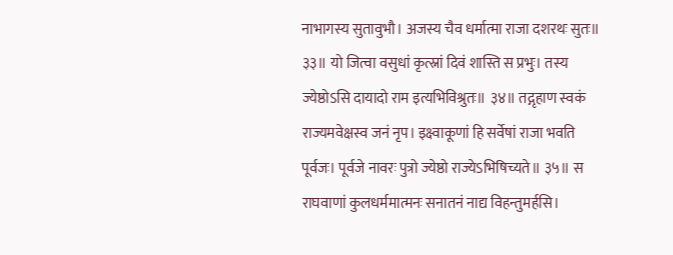नाभागस्य सुतावुभौ। अजस्य चैव धर्मात्मा राजा दशरथः सुतः॥ ३३॥ यो जित्वा वसुधां कृत्स्नां दिवं शास्ति स प्रभुः। तस्य ज्येष्ठोऽसि दायादो राम इत्यभिविश्रुतः॥ ३४॥ तद्गृहाण स्वकं राज्यमवेक्षस्व जनं नृप। इक्ष्वाकूणां हि सर्वेषां राजा भवति पूर्वजः। पूर्वजे नावरः पुत्रो ज्येष्ठो राज्येऽभिषिच्यते॥ ३५॥ स राघवाणां कुलधर्ममात्मनः सनातनं नाद्य विहन्तुमर्हसि।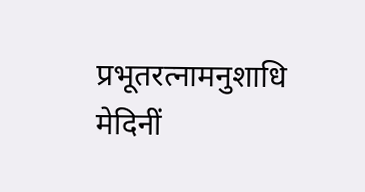प्रभूतरत्नामनुशाधि मेदिनीं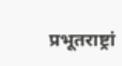प्रभूतराष्ट्रां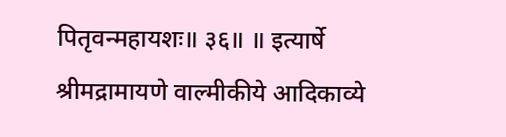पितृवन्महायशः॥ ३६॥ ॥ इत्यार्षे श्रीमद्रामायणे वाल्मीकीये आदिकाव्ये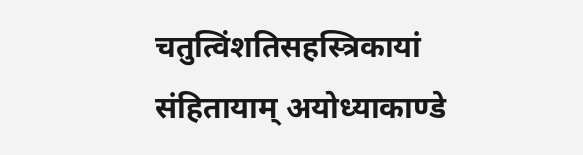चतुत्विंशतिसहस्त्रिकायां संहितायाम् अयोध्याकाण्डे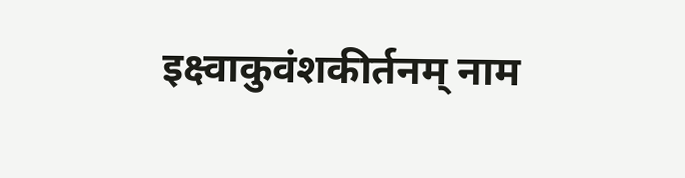इक्ष्वाकुवंशकीर्तनम् नाम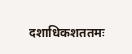दशाधिकशततमः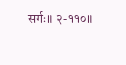सर्गः॥ २-११०॥